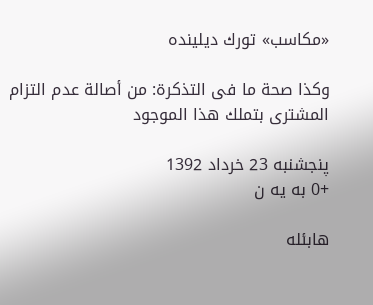«مكاسب» تورك دیلینده

وكذا صحة ما فی التذكرة: من أصالة عدم التزام المشتری بتملك هذا الموجود

پنجشنبه 23 خرداد 1392
+0 به یه ن

هابئله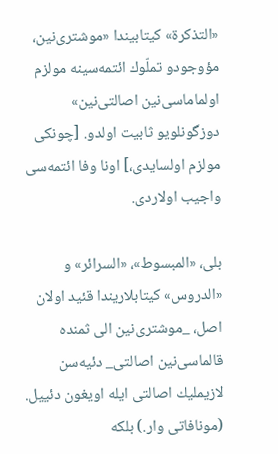«التذكرة» كیتابیندا «موشتری‌نین، مؤوجودو تملّوك ائتمه‌سینه مولزم اولماماسی‌نین اصالتی‌نین» دوزگونلویو ثابیت اولدو. [چونكی مولزم اولسایدی،] اونا وفا ائتمه‌سی واجیب اولاردی.

بلی، «المبسوط»، «السرائر» و «الدروس» كیتابلاریندا قئید اولان اصل، _موشتری‌نین الی ثمنده قالماسی‌نین اصالتی_ دئیه‌سن لازیملیك اصالتی ایله اویغون دئییل. (مونافاتی وار.) بلكه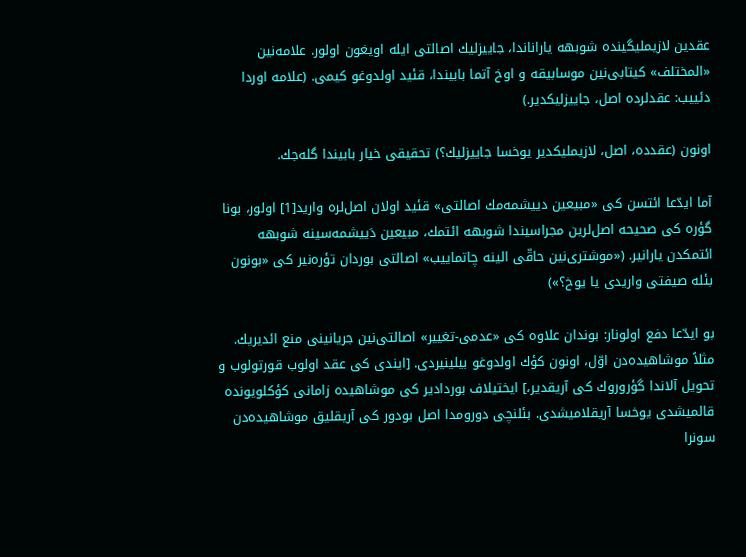عقدین لازیملیگینده شوبهه یاراناندا، جاییزلیك اصالتی ایله اویغون اولور. علامه‌نین «المختلف» كیتابی‌نین موسابیقه و اوخ آتما بابیندا، قئید اولدوغو كیمی. (علامه اوردا دئییب: عقدلرده اصل، جاییزلیكدیر.)

اونون (عقدده، اصل، لازیملیكدیر یوخسا جاییزلیك؟) تحقیقی خیار بابیندا گله‌جك.

آما ایدّعا ائتسن كی «مبیعین دییشمه‌مك اصالتی» قئید اولان اصل‌لره وارید[1] اولور، بونا گؤره كی صحیحه اصل‌لرین مجراسیندا شوبهه ائتمك، مبیعین دَییشمه‌سینه شوبهه ائتمكدن یارانیر. («موشتری‌نین حاقّی الینه چاتماییب» اصالتی بوردان تؤره‌نیر كی «بونون بئله صیفتی واریدی یا یوخ؟»)

بو ایدّعا دفع اولونار: بوندان علاوه كی «عدمی-تغییر» اصالتی‌نین جریانینی منع ائدیریك. مثلاً موشاهیده‌دن اوّل، اونون كؤك اولدوغو بیلینیردی. [ایندی كی عقد اولوب قورتولوب و تحویل آلاندا گؤروروك كی آریقدیر،] ایختیلاف بوردادیر كی موشاهیده زامانی كؤكلویونده قالمیشدی یوخسا آریقلامیشدی. بئلنچی دورومدا اصل بودور كی آریقلیق موشاهیده‌دن سونرا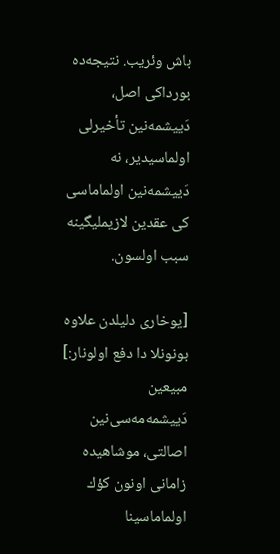باش وئریب. نتیجه‌ده بورداكی اصل، دَییشمه‌نین تأخیرلی اولماسیدیر، نه دَییشمه‌نین اولماماسی كی عقدین لازیملیگینه سبب اولسون.

[یوخاری دلیلدن علاوه بونونلا دا دفع اولونار:] مبیعین دَییشمه‌مه‌سی‌نین اصالتی‌، موشاهیده زامانی اونون كؤك اولماماسینا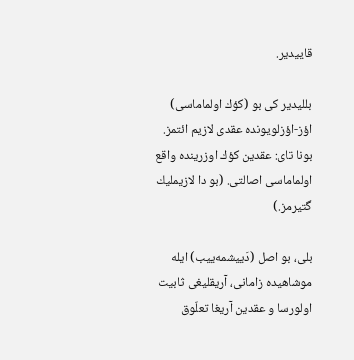قاییدیر.

بللیدیر كی بو (كؤك اولماماسی) اؤز-اؤزلویونده عقدی لازیم ائتمز. بونا تای: عقدین كؤك اوزرینده واقع اولماماسی اصالتی. (بو دا لازیملیك گتیرمز.)

بلی، بو اصل (دَییشمه‌ییب) ایله موشاهیده زامانی، آریقلیغی ثابیت اولورسا و عقدین آریغا تعلّوق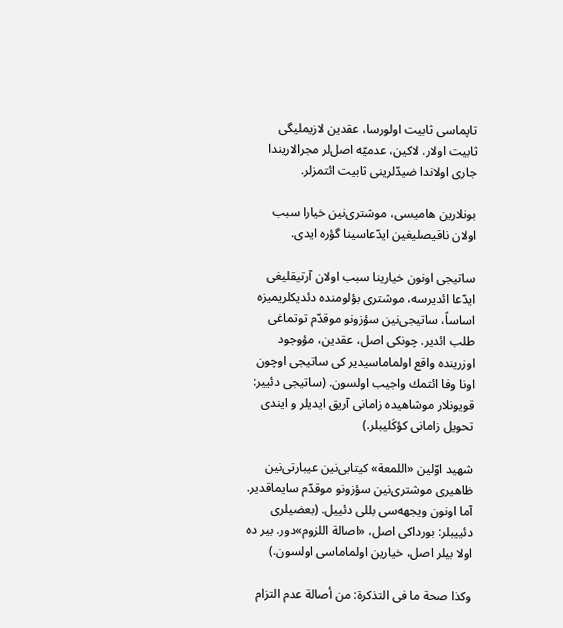تاپماسی ثابیت اولورسا، عقدین لازیملیگی ثابیت اولار. لاكین، عدمیّه اصل‌لر مجرالاریندا جاری اولاندا ضیدّلرینی ثابیت ائتمزلر.

بونلارین هامیسی، موشتری‌نین خیارا سبب اولان ناقیصلیغین ایدّعاسینا گؤره ایدی.

ساتیجی اونون خیارینا سبب اولان آرتیقلیغی ایدّعا ائدیرسه، موشتری بؤلومنده دئدیكلریمیزه اساساً، ساتیجی‌نین سؤزونو موقدّم توتماغی طلب ائدیر. چونكی اصل، عقدین، مؤوجود اوزرینده واقع اولماماسیدیر كی ساتیجی اوچون اونا وفا ائتمك واجیب اولسون. (ساتیجی دئییر: قویونلار موشاهیده زامانی آریق ایدیلر و ایندی تحویل زامانی كؤكَلیبلر.)

شهید اوّلین «اللمعة» كیتابی‌نین عیبارتی‌نین ظاهیری موشتری‌نین سؤزونو موقدّم سایماقدیر. آما اونون ویجهه‌سی بللی دئییل. (بعضیلری دئییبلر: بورداكی اصل، «اصالة اللزوم»دور. بیر ده اولا بیلر اصل، خیارین اولماماسی اولسون.)

وكذا صحة ما فی التذكرة: من أصالة عدم التزام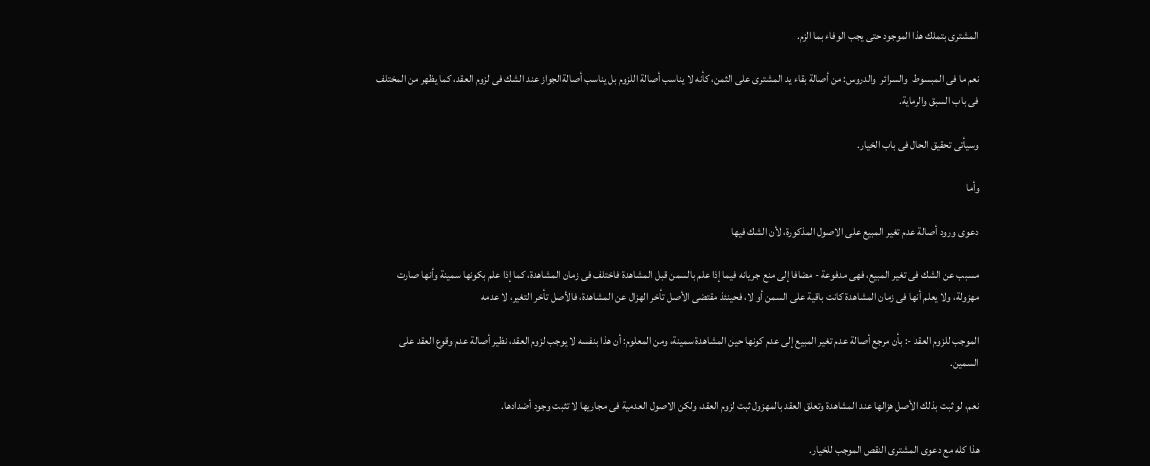المشتری بتملك هذا الموجود حتى یجب الوفاء بما الزم.

نعم ما فی المبسوط  والسرائر  والدروس: من أصالة بقاء ید المشتری على الثمن، كأنه لا یناسب أصالة اللزوم بل یناسب أصالةالجواز عند الشك فی لزوم العقد، كما یظهر من المختلف فی باب السبق والرمایة.

وسیأتی تحقیق الحال فی باب الخیار.

وأما

دعوى ورود أصالة عدم تغیر المبیع على الاصول المذكورة، لأن الشك فیها

مسبب عن الشك فی تغیر المبیع، فهی مدفوعة - مضافا إلى منع جریانه فیما إذا علم بالسمن قبل المشاهدة فاختلف فی زمان المشاهدة، كما إذا علم بكونها سمینة وأنها صارت مهزولة، ولا یعلم أنها فی زمان المشاهدة كانت باقیة على السمن أو لا، فحینئذ مقتضى الأصل تأخر الهزال عن المشاهدة، فالأصل تأخر التغیر، لا عدمه

الموجب للزوم العقد -: بأن مرجع أصالة عدم تغیر المبیع إلى عدم كونها حین المشاهدة سمینة، ومن المعلوم: أن هذا بنفسه لا یوجب لزوم العقد، نظیر أصالة عدم وقوع العقد على السمین.

نعم، لو ثبت بذلك الأصل هزالها عند المشاهدة وتعلق العقد بالمهزول ثبت لزوم العقد، ولكن الاصول العدمیة فی مجاریها لا تثبت وجود أضدادها.

هذا كله مع دعوى المشتری النقص الموجب للخیار.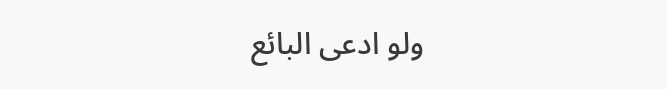ولو ادعى البائع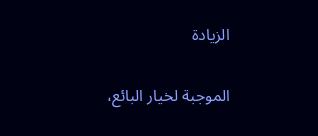الزیادة

الموجبة لخیار البائع،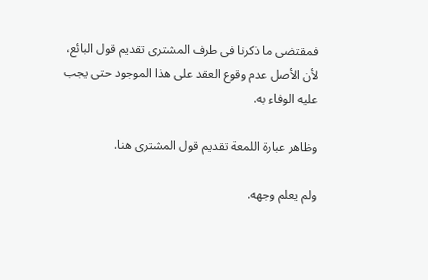فمقتضى ما ذكرنا فی طرف المشتری تقدیم قول البائع، لأن الأصل عدم وقوع العقد على هذا الموجود حتى یجب علیه الوفاء به.

وظاهر عبارة اللمعة تقدیم قول المشتری هنا.

ولم یعلم وجهه.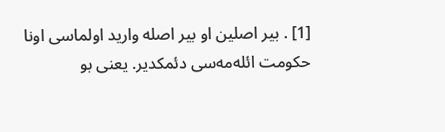[1] . بیر اصلین او بیر اصله وارید اولماسی اونا حكومت ائله‌مه‌سی دئمكدیر. یعنی بو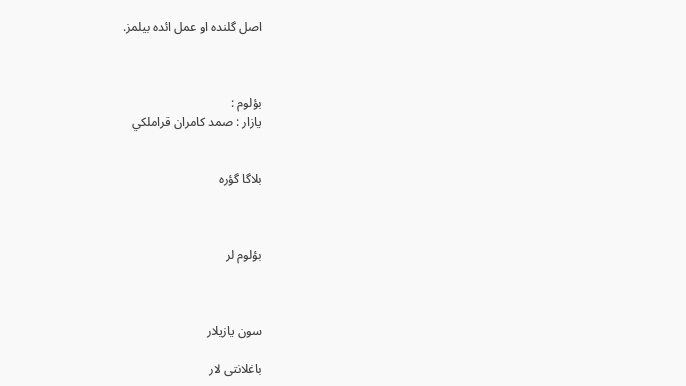اصل گلنده او عمل ائده بیلمز.



بؤلوم :
یازار : صمد كامران قراملكي


بلاگا گؤره



بؤلوم لر



سون یازیلار

باغلانتی لار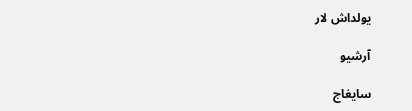یولداش لار

آرشیو

سایغاج